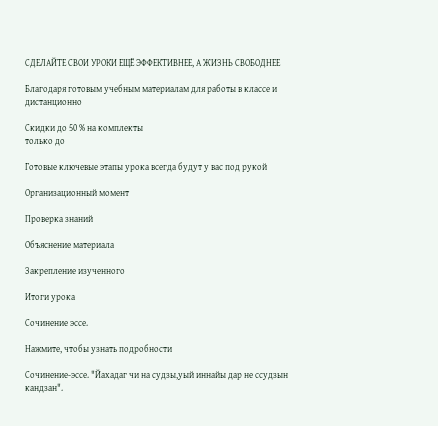СДЕЛАЙТЕ СВОИ УРОКИ ЕЩЁ ЭФФЕКТИВНЕЕ, А ЖИЗНЬ СВОБОДНЕЕ

Благодаря готовым учебным материалам для работы в классе и дистанционно

Скидки до 50 % на комплекты
только до

Готовые ключевые этапы урока всегда будут у вас под рукой

Организационный момент

Проверка знаний

Объяснение материала

Закрепление изученного

Итоги урока

Сочинение эссе.

Нажмите, чтобы узнать подробности

Сочинение-эссе. "Йахадаг чи на судзы,уый иннайы дар не ссудзын кандзан".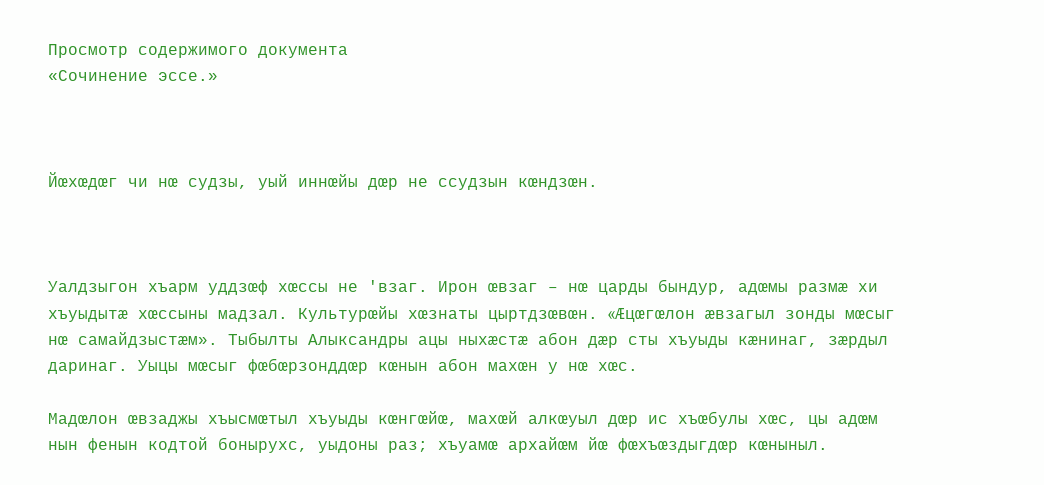Просмотр содержимого документа
«Сочинение эссе.»



Йœхœдœг чи нœ судзы, уый иннœйы дœр не ссудзын кœндзœн.



Уалдзыгон хъарм уддзœф хœссы не ′взаг. Ирон œвзаг – нœ царды бындур, адœмы размӕ хи хъуыдытӕ хœссыны мадзал. Культурœйы хœзнаты цыртдзœвœн. «Æцœгœлон ӕвзагыл зонды мœсыг нœ самайдзыстӕм». Тыбылты Алыксандры ацы ныхӕстӕ абон дӕр сты хъуыды кӕнинаг, зӕрдыл даринаг. Уыцы мœсыг фœбœрзонддœр кœнын абон махœн у нœ хœс.

Мадœлон œвзаджы хъысмœтыл хъуыды кœнгœйœ, махœй алкœуыл дœр ис хъœбулы хœс, цы адœм нын фенын кодтой бонырухс, уыдоны раз; хъуамœ архайœм йœ фœхъœздыгдœр кœныныл.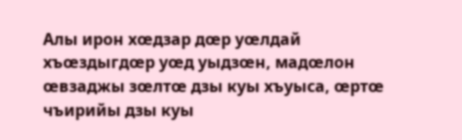Алы ирон хœдзар дœр уœлдай хъœздыгдœр уœд уыдзœн, мадœлон œвзаджы зœлтœ дзы куы хъуыса, œртœ чъирийы дзы куы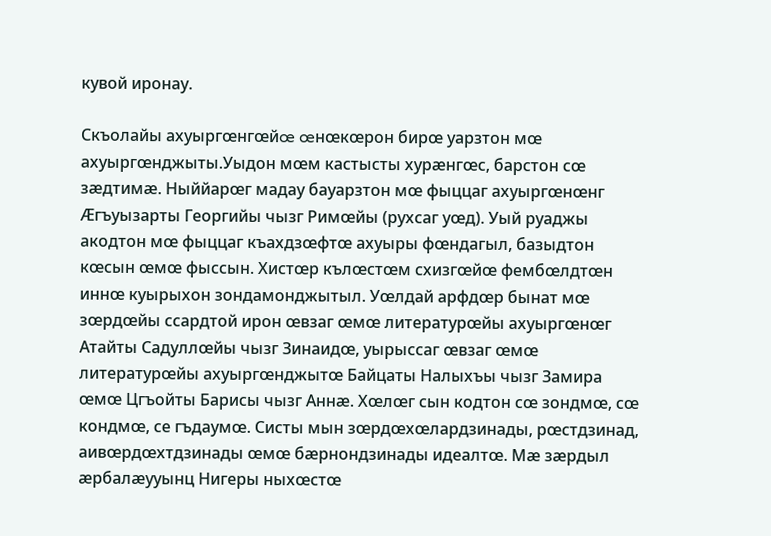кувой иронау.

Скъолайы ахуыргœнгœйœ œнœкœрон бирœ уарзтон мœ ахуыргœнджыты.Уыдон мœм кастысты хурæнгœс, барстон сœ зæдтимæ. Ныййарœг мадау бауарзтон мœ фыццаг ахуыргœнœнг Æгъуызарты Георгийы чызг Римœйы (рухсаг уœд). Уый руаджы акодтон мœ фыццаг къахдзœфтœ ахуыры фœндагыл, базыдтон кœсын œмœ фыссын. Хистœр кълœстœм схизгœйœ фембœлдтœн иннœ куырыхон зондамонджытыл. Уœлдай арфдœр бынат мœ зœрдœйы ссардтой ирон œвзаг œмœ литературœйы ахуыргœнœг Атайты Садуллœйы чызг Зинаидœ, уырыссаг œвзаг œмœ литературœйы ахуыргœнджытœ Байцаты Налыхъы чызг Замира œмœ Цгъойты Барисы чызг Аннӕ. Хœлœг сын кодтон сœ зондмœ, сœ кондмœ, се гъдаумœ. Систы мын зœрдœхœлардзинады, рœстдзинад, аивœрдœхтдзинады œмœ бӕрнондзинады идеалтœ. Мӕ зӕрдыл ӕрбалӕууынц Нигеры ныхœстœ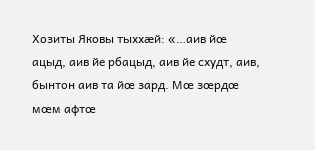Хозиты Яковы тыххӕй: «…аив йœ ацыд, аив йе рбацыд, аив йе схудт, аив, бынтон аив та йœ зард. Мœ зœрдœ мœм афтœ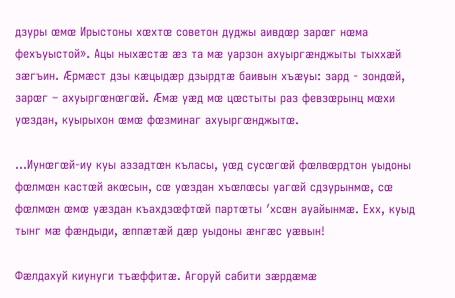дзуры œмœ Ирыстоны хœхтœ советон дуджы аивдœр зарœг нœма фехъуыстой». Ацы ныхӕстӕ ӕз та мӕ уарзон ахуыргӕнджыты тыххӕй зӕгъин. Ӕрмӕст дзы кӕцыдӕр дзырдтӕ баивын хъӕуы: зард - зондœй, зарœг – ахуыргœнœгœй. Ӕмӕ уӕд мœ цœстыты раз февзœрынц мœхи уœздан, куырыхон œмœ фœзминаг ахуыргœнджытœ.

…Иунœгœй-иу куы аззадтœн къласы, уœд сусœгœй фœлвœрдтон уыдоны фœлмœн кастœй акœсын, сœ уœздан хъœлœсы уагœй сдзурынмœ, сœ фœлмœн œмœ уӕздан къахдзœфтœй партœты ′хсœн ауайынмӕ. Ехх, куыд тынг мӕ фӕндыди, ӕппӕтӕй дӕр уыдоны ӕнгӕс уӕвын!

Фæлдахуй киунуги тъæффитæ. Агоруй сабити зæрдæмæ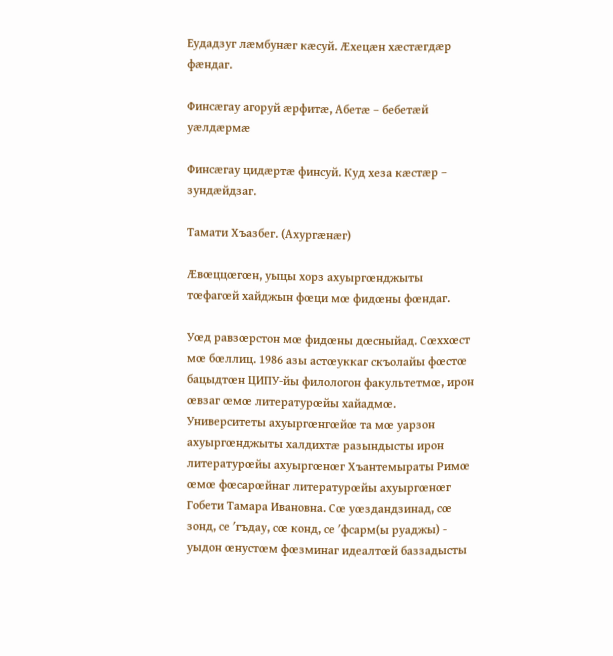Еудадзуг лæмбунæг кæсуй. Æхецæн хæстæгдæр фæндаг.

Финсæгау агоруй æрфитæ, Абетæ – бебетæй уæлдæрмæ

Финсæгау цидæртæ финсуй. Куд хеза кæстæр – зундæйдзаг.

Тамати Хъазбег. (Ахургæнæг)

Æвœццœгœн, уыцы хорз ахуыргœнджыты тœфагœй хайджын фœци мœ фидœны фœндаг.

Уœд равзœрстон мœ фидœны дœсныйад. Сœххœст мœ бœллиц. 1986 азы астœуккаг скъолайы фœстœ бацыдтœн ЦИПУ-йы филологон факультетмœ, ирон œвзаг œмœ литературœйы хайадмœ. Университеты ахуыргœнгœйœ та мœ уарзон ахуыргœнджыты халдихтӕ разындысты ирон литературœйы ахуыргœнœг Хъантемыраты Римœ œмœ фœсарœйнаг литературœйы ахуыргœнœг Гобети Тамара Ивановна. Сœ уœздандзинад, сœ зонд, се ′гъдау, сœ конд, се ′фсарм(ы руаджы) - уыдон œнустœм фœзминаг идеалтœй баззадысты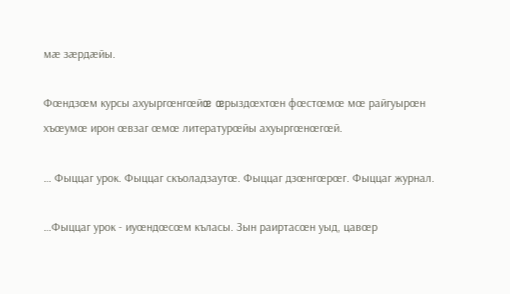мӕ зӕрдӕйы.

Фœндзœм курсы ахуыргœнгœйœ œрыздœхтœн фœстœмœ мœ райгуырœн хъœумœ ирон œвзаг œмœ литературœйы ахуыргœнœгœй.

… Фыццаг урок. Фыццаг скъоладзаутœ. Фыццаг дзœнгœрœг. Фыццаг журнал.

…Фыццаг урок - иуœндœсœм къласы. Зын раиртасœн уыд, цавœр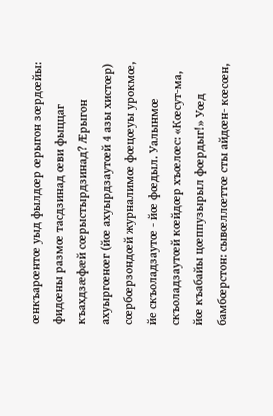œнкъарœнтœ уыд фылдœр œрыгон зœрдœйы: фидœны размœ тасдзинад œви фыццаг къахдзӕфӕй сœрыстырдзинад? Æрыгон ахуыргœнœг (йœ ахуырдзаутœй 4 азы хистœр) сœрбœрзондœй журналимœ фœцœуы урокмœ, йе скъоладзаутœ - йœ фœдыл. Уалынмœ скъоладзаутœй кœйдœр хъœлœс: «Кœсут-ма, йœ къабайы цœппузырыл фœрдыг!» Уœд бамбœрстон: сывœллœттœ сты айдœн- кœсœн,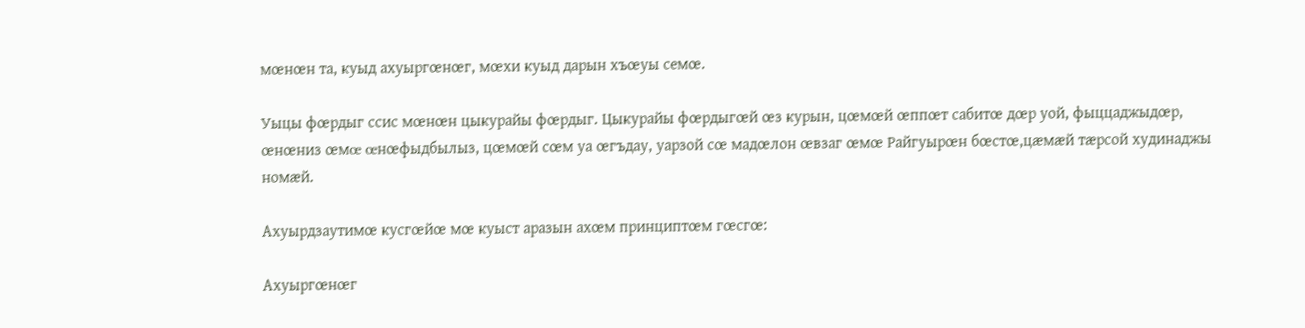мœнœн та, куыд ахуыргœнœг, мœхи куыд дарын хъœуы семœ.

Уыцы фœрдыг ссис мœнœн цыкурайы фœрдыг. Цыкурайы фœрдыгœй œз курын, цœмœй œппœт сабитœ дœр уой, фыццаджыдœр, œнœниз œмœ œнœфыдбылыз, цœмœй сœм уа œгъдау, уарзой сœ мадœлон œвзаг œмœ Райгуырœн бœстœ,цæмæй тæрсой худинаджы номæй.

Ахуырдзаутимœ кусгœйœ мœ куыст аразын ахœм принциптœм гœсгœ:

Ахуыргœнœг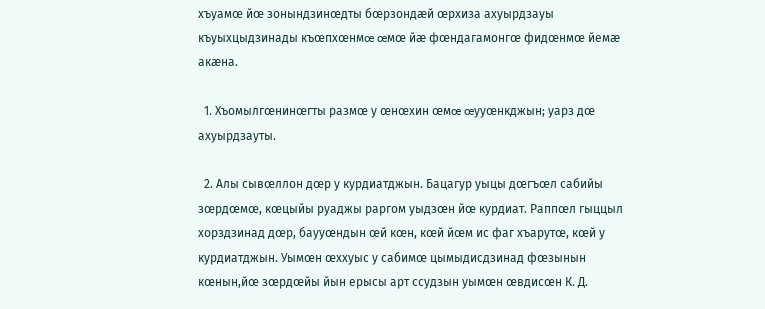хъуамœ йœ зонындзинœдты бœрзондæй œрхиза ахуырдзауы къуыхцыдзинады къœпхœнмœ œмœ йæ фœндагамонгœ фидœнмœ йемæ акæна.

  1. Хъомылгœнинœгты размœ у œнœхин œмœ œууœнкджын; уарз дœ ахуырдзауты.

  2. Алы сывœллон дœр у курдиатджын. Бацагур уыцы дœгъœл сабийы зœрдœмœ, кœцыйы руаджы раргом уыдзœн йœ курдиат. Раппœл гыццыл хорздзинад дœр, баууœндын œй кœн, кœй йœм ис фаг хъарутœ, кœй у курдиатджын. Уымœн œххуыс у сабимœ цымыдисдзинад фœзынын кœнын,йœ зœрдœйы йын ерысы арт ссудзын уымœн œвдисœн К. Д.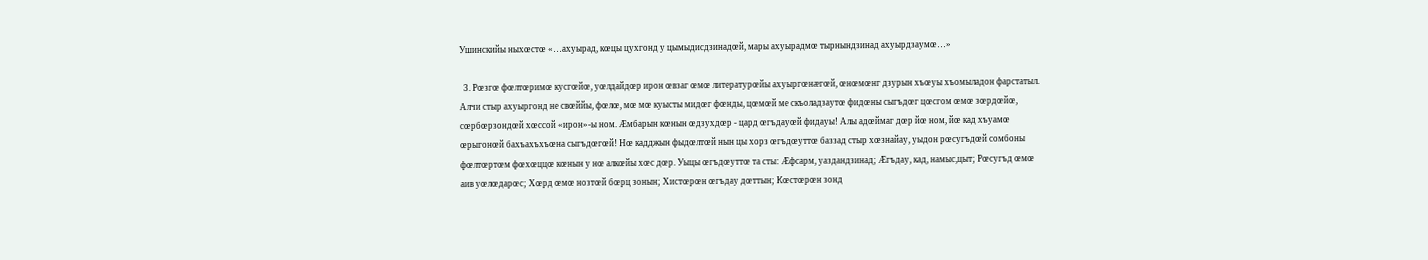Ушинскийы ныхœстœ «…ахуырад, кœцы цухгонд у цымыдисдзинадœй, мары ахуырадмœ тырнындзинад ахуырдзаумœ…»

  3. Рœзгœ фœлтœримœ кусгœйœ, уœлдайдœр ирон œвзаг œмœ литературœйы ахуыргœнӕгœй, œнœмœнг дзурын хъœуы хъомыладон фарстатыл. Алчи стыр ахуыргонд не свœййы, фœлœ, мœ мœ куысты мидœг фœнды, цœмœй ме скъоладзаутœ фидœны сыгъдœг цœсгом œмœ зœрдœйœ, сœрбœрзондœй хœссой «ирон»-ы ном. Æмбарын кœнын œдзухдœр - цард œгъдауœй фидауы! Алы адœймаг дœр йœ ном, йœ кад хъуамœ œрыгонœй бахъахъхъœна сыгъдœгœй! Нœ кадджын фыдœлтœй нын цы хорз œгъдœуттœ баззад стыр хœзнайау, уыдон рœсугъдœй сомбоны фœлтœртœм фœхœццœ кœнын у нœ алкœйы хœс дœр. Уыцы œгъдœуттœ та сты: Æфсарм, уаздандзинад; Æгъдау, кад, намыс,цыт; Рœсугъд œмœ аив уœлœдарœс; Хœрд œмœ нозтœй бœрц зонын; Хистœрœн œгъдау дœттын; Кœстœрœн зонд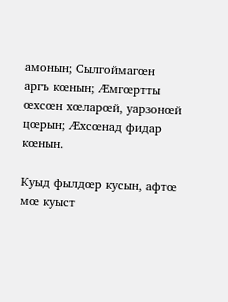амонын; Сылгоймагœн аргъ кœнын; Æмгœртты œхсœн хœларœй, уарзонœй цœрын; Æхсœнад фидар кœнын.

Куыд фылдœр кусын, афтœ мœ куыст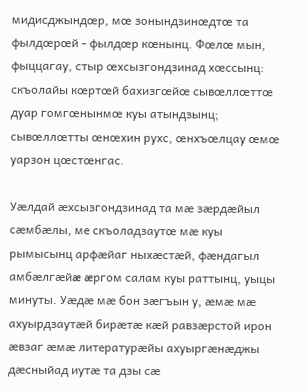мидисджындœр, мœ зонындзинœдтœ та фылдœрœй - фылдœр кœнынц. Фœлœ мын, фыццагау, стыр œхсызгондзинад хœссынц: скъолайы кœртœй бахизгœйœ сывœллœттœ дуар гомгœнынмœ куы атындзынц; сывœллœтты œнœхин рухс, œнхъœлцау œмœ уарзон цœстœнгас.

Уæлдай æхсызгондзинад та мæ зæрдæйыл сæмбæлы, ме скъоладзаутœ мæ куы рымысынц арфæйаг ныхæстæй, фæндагыл амбæлгæйæ æргом салам куы раттынц, уыцы минуты. Уæдæ мæ бон зæгъын у, æмæ мæ ахуырдзаутæй бирæтæ кæй равзæрстой ирон æвзаг æмæ литературæйы ахуыргæнæджы дæсныйад иутæ та дзы сæ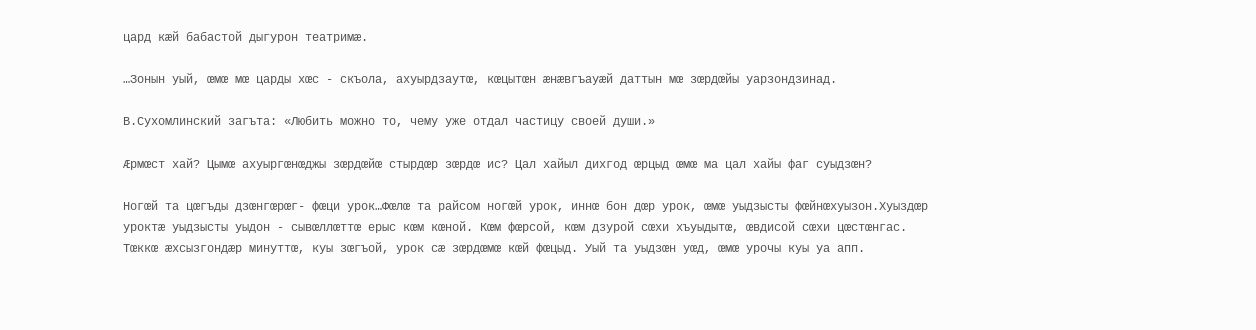цард кæй бабастой дыгурон театримæ.

…Зонын уый, œмœ мœ царды хœс - скъола, ахуырдзаутœ, кœцытœн æнæвгъауæй даттын мœ зœрдœйы уарзондзинад.

В.Сухомлинский загъта: «Любить можно то, чему уже отдал частицу своей души.»

Æрмœст хай? Цымœ ахуыргœнœджы зœрдœйœ стырдœр зœрдœ ис? Цал хайыл дихгод œрцыд œмœ ма цал хайы фаг суыдзœн?

Ногœй та цœгъды дзœнгœрœг- фœци урок…Фœлœ та райсом ногœй урок, иннœ бон дœр урок, œмœ уыдзысты фœйнœхуызон.Хуыздœр уроктӕ уыдзысты уыдон - сывœллœттœ ерыс кœм кœной. Кœм фœрсой, кœм дзурой сœхи хъуыдытœ, œвдисой сœхи цœстœнгас. Тœккœ ӕхсызгондӕр минуттœ, куы зœгъой, урок сӕ зœрдœмœ кœй фœцыд. Уый та уыдзœн уœд, œмœ урочы куы уа апп.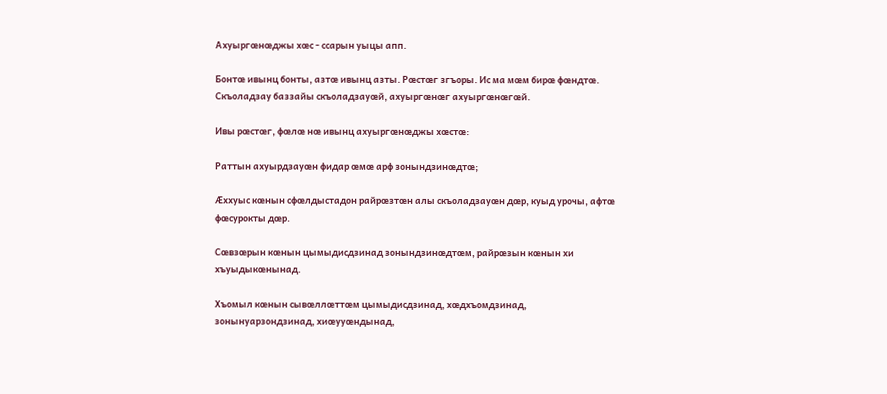Ахуыргœнœджы хœс - ссарын уыцы апп.

Бонтœ ивынц бонты, азтœ ивынц азты. Рœстœг згъоры. Ис ма мœм бирœ фœндтœ. Скъоладзау баззайы скъоладзауœй, ахуыргœнœг ахуыргœнœгœй.

Ивы рœстœг, фœлœ нœ ивынц ахуыргœнœджы хœстœ:

Раттын ахуырдзауœн фидар œмœ арф зонындзинœдтœ;

Æххуыс кœнын сфœлдыстадон райрœзтœн алы скъоладзауœн дœр, куыд урочы, афтœ фœсурокты дœр.

Сœвзœрын кœнын цымыдисдзинад зонындзинœдтœм, райрœзын кœнын хи хъуыдыкœнынад.

Хъомыл кœнын сывœллœттœм цымыдисдзинад, хœдхъомдзинад, зонынуарзондзинад, хиœууœндынад,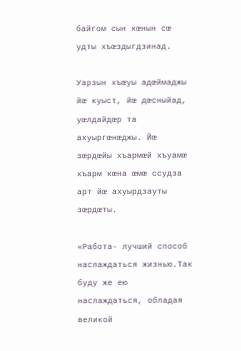байгом сын кœнын сœ удты хъœздыгдзинад.

Уарзын хъœуы адœймаджы йœ куыст, йœ дœсныйад, уœлдайдœр та ахуыргœнœджы. Йœ зœрдœйы хъармœй хъуамœ хъарм кœна œмœ ссудза арт йœ ахуырдзауты зœрдœты.

«Работа- лучший способ наслаждаться жизнью.Так буду же ею наслаждаться, обладая великой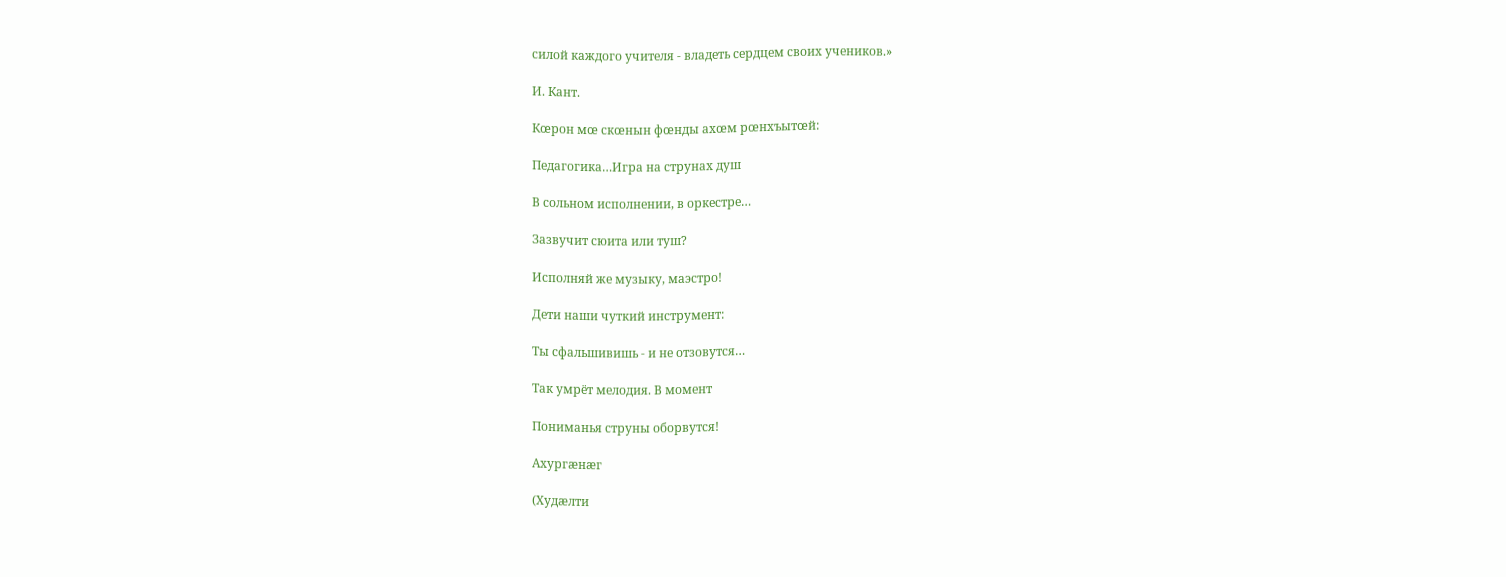силой каждого учителя - владеть сердцем своих учеников.»

И. Кант.

Кœрон мœ скœнын фœнды ахœм рœнхъытœй:

Педагогика…Игра на струнах душ

В сольном исполнении, в оркестре…

Зазвучит сюита или туш?

Исполняй же музыку, маэстро!

Дети наши чуткий инструмент:

Ты сфальшивишь - и не отзовутся…

Так умрёт мелодия. В момент

Пониманья струны оборвутся!

Ахургæнæг

(Худæлти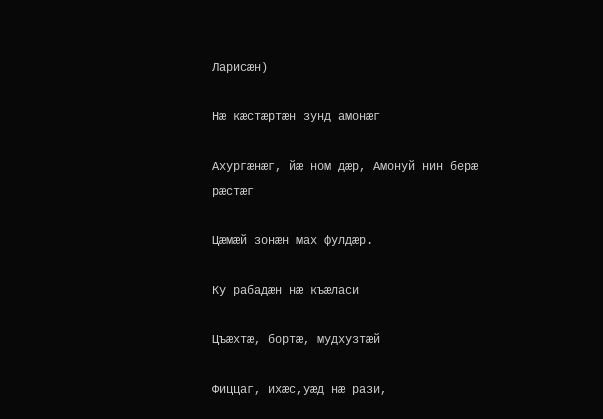Ларисæн)

Нæ кæстæртæн зунд амонæг

Ахургæнæг, йæ ном дæр, Амонуй нин берæ рæстæг

Цæмæй зонæн мах фулдæр.

Ку рабадæн нæ къæласи

Цъæхтæ, бортæ, мудхузтæй

Фиццаг, ихæс,уæд нæ рази,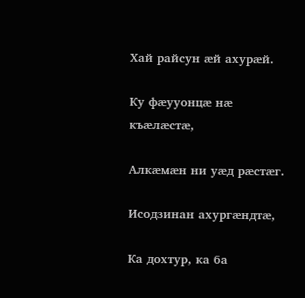Хай райсун æй ахурæй.

Ку фæууонцæ нæ къæлæстæ,

Алкæмæн ни уæд рæстæг.

Исодзинан ахургæндтæ,

Ка дохтур, ка ба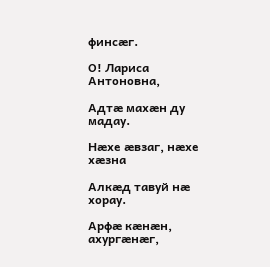финсæг.

О! Лариса Антоновна,

Адтæ махæн ду мадау.

Нæхе æвзаг, нæхе хæзна

Алкæд тавуй нæ хорау.

Арфæ кæнæн, ахургæнæг,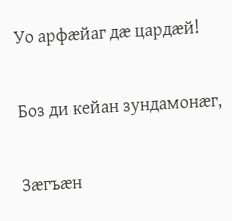Уо арфæйаг дæ цардæй!

Боз ди кейан зундамонæг,

Зæгъæн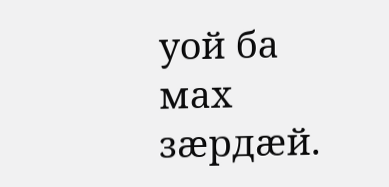уой ба мах зæрдæй.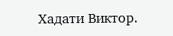Хадати Виктор.